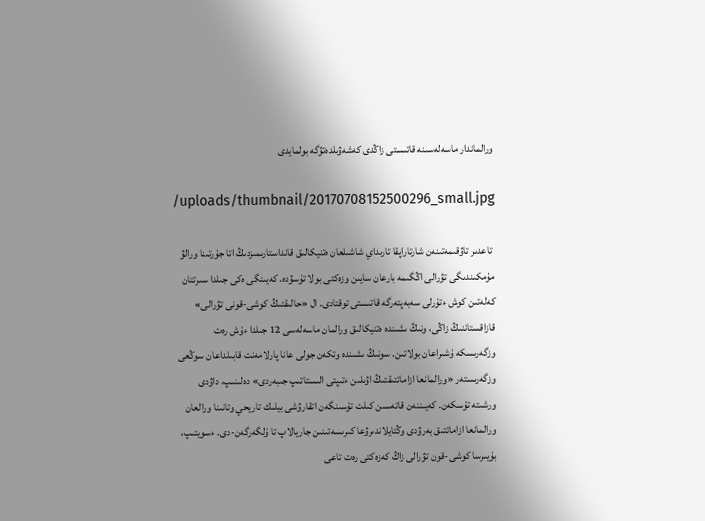ورالماندار ماسەلەسىنە قاتىستى زاڭدى كەشەۋىلدەتۋگە بولمايدى

/uploads/thumbnail/20170708152500296_small.jpg

 تاعدىر تاۋقىمەتىنەن شارتاراپقا تارىداي شاشىلعان ەتنيكالىق قانداستارىمىزدىڭ اتا جۇرتىنا ورالۋ مۇمكىندىگى تۋرالى اڭگىمە بارعان سايىن وزەكتى بولا تۇسۋدە. كەيىنگى ەكى جىلدا سىرتتان كەلەتىن كوش ءتۇرلى سەبەپتەرگە قاتىستى توقتادى. ال «حالىقتىڭ كوشى-قونى تۋرالى» قازاقستاننىڭ زاڭى، ونىڭ ىشىندە ەتنيكالىق ورالمان ماسەلەسى 12 جىلدا ءۇش رەت وزگەرىسكە ۇشىراعان بولاتىن. سونىڭ ىشىندە وتكەن جولى عانا پارلامەنت قابىلداعان سوڭعى وزگەرىستەر «ورالمانعا ازاماتتىقتىڭ اۋىلىن ءتىپتى الىستاتىپ جىبەردى» دەلىنىپ، داۋدى ورشىتە تۇسكەن. كەيىننەن قاتەسىن كىلت تۇسىنگەن اتقارۋشى بيلىك تاريحي وتانىنا ورالعان ورالمانعا ازاماتتىق بەرۋدى وڭتايلاندىرۋعا كىرىسەتىنىن جاريالاپ تا ۇلگەرگەن-دى. ءسويتىپ، بۇيىرسا كوشى-قون تۋرالى زاڭ كەزەكتى رەت تاعى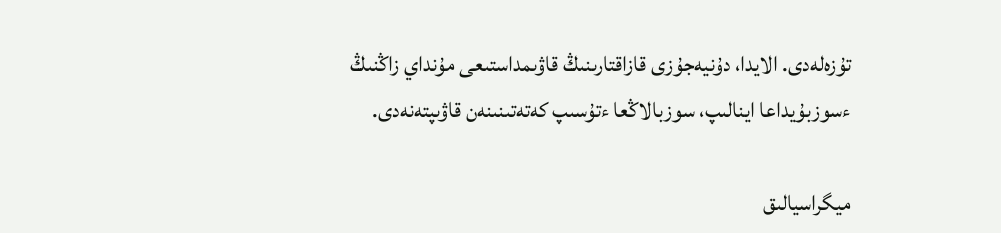تۇزەلەدى. الايدا، دۇنيەجۇزى قازاقتارىنىڭ قاۋىمداستىعى مۇنداي زاڭنىڭ ءسوزبۇيداعا اينالىپ، سوزبالاڭعا ءتۇسىپ كەتەتىنىنەن قاۋىپتەنەدى.

ميگراسيالىق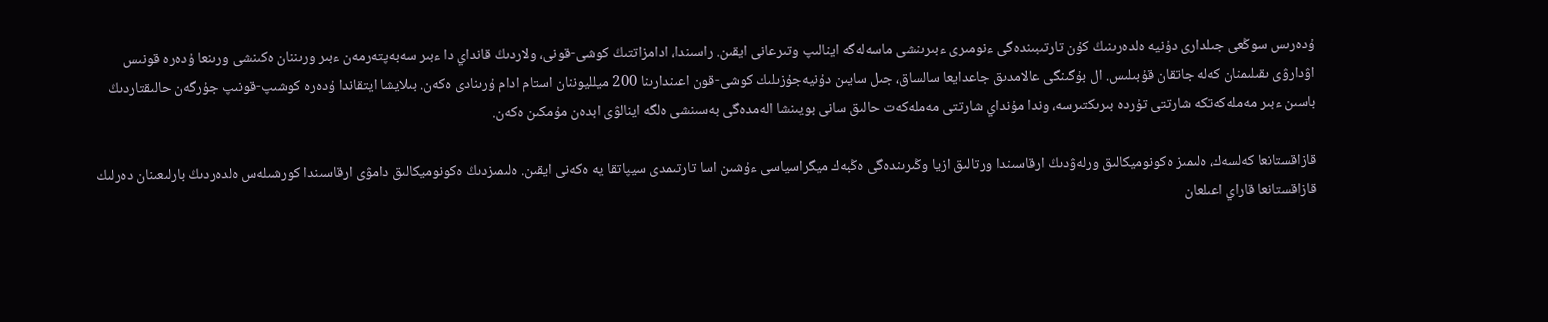ۇدەرىس سوڭعى جىلدارى دۇنيە ەلدەرىنىڭ كۇن تارتىبىندەگى ءنومىرى ءبىرىنشى ماسەلەگە اينالىپ وتىرعانى ايقىن. راسىندا، ادامزاتتىڭ كوشى-قونى، ولاردىڭ قانداي دا ءبىر سەبەپتەرمەن ءبىر ورىننان ەكىنشى ورىنعا ۇدەرە قونىس اۋدارۋى ىقىلىمنان كەلە جاتقان قۇبىلىس. ال بۇگىنگى عالامدىق جاعدايعا سالساق، جىل سايىن دۇنيەجۇزىلىك كوشى-قون اعىندارىنا 200 ميلليوننان استام ادام ۇرىنادى ەكەن. بىلايشا ايتقاندا ۇدەرە كوشىپ-قونىپ جۇرگەن حالىقتاردىڭ باسىن ءبىر مەملەكەتكە شارتتى تۇردە بىرىكتىرسە، وندا مۇنداي شارتتى مەملەكەت حالىق سانى بويىنشا الەمدەگى بەسىنشى ەلگە اينالۋى ابدەن مۇمكىن ەكەن.

قازاقستانعا كەلسەك، ەلىمىز ەكونوميكالىق ورلەۋدىڭ ارقاسىندا ورتالىق ازيا وڭىرىندەگى ەڭبەك ميگراسياسى ءۇشىن اسا تارتىمدى سيپاتقا يە ەكەنى ايقىن. ەلىمىزدىڭ ەكونوميكالىق دامۋى ارقاسىندا كورشىلەس ەلدەردىڭ بارلىعىنان دەرلىك قازاقستانعا قاراي اعىلعان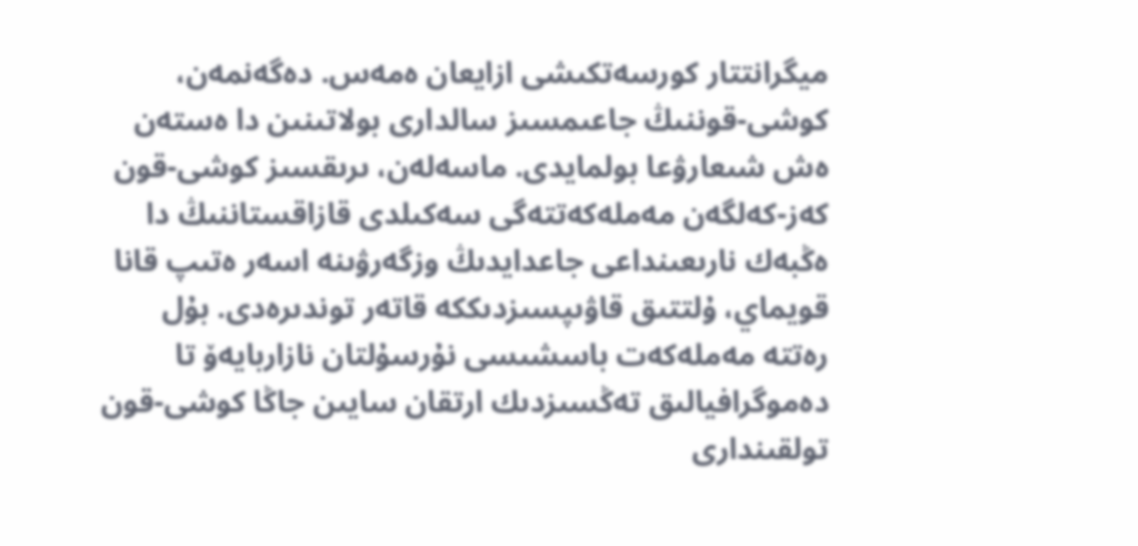ميگرانتتار كورسەتكىشى ازايعان ەمەس. دەگەنمەن، كوشى-قوننىڭ جاعىمسىز سالدارى بولاتىنىن دا ەستەن ەش شىعارۋعا بولمايدى. ماسەلەن، ىرىقسىز كوشى-قون كەز-كەلگەن مەملەكەتتەگى سەكىلدى قازاقستاننىڭ دا ەڭبەك نارىعىنداعى جاعدايدىڭ وزگەرۋىنە اسەر ەتىپ قانا قويماي، ۇلتتىق قاۋىپسىزدىككە قاتەر توندىرەدى. بۇل رەتتە مەملەكەت باسشىسى نۇرسۇلتان نازاربايەۆ تا دەموگرافيالىق تەڭسىزدىك ارتقان سايىن جاڭا كوشى-قون تولقىندارى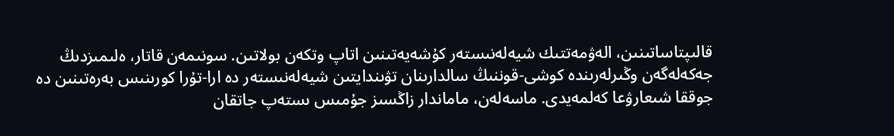قالىپتاساتىنىن، الەۋمەتتىك شيەلەنىستەر كۇشەيەتىنىن اتاپ وتكەن بولاتىن. سونىمەن قاتار، ەلىمىزدىڭ جەكەلەگەن وڭىرلەرىندە كوشى-قوننىڭ سالدارىنان تۋىندايتىن شيەلەنىستەر دە ارا-تۇرا كورىنىس بەرەتىنىن دە جوققا شىعارۋعا كەلمەيدى. ماسەلەن، ماماندار زاڭسىز جۇمىس ىستەپ جاتقان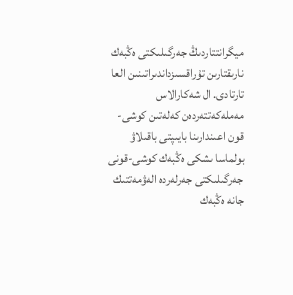ميگرانتتاردىڭ جەرگىلىكتى ەڭبەك نارىقتارىن تۇراقسىزداندىراتىنىن العا تارتادى. ال شەكارالاس مەملەكەتتەردەن كەلەتىن كوشى-قون اعىندارىنا بايىپتى باقىلاۋ بولماسا ىشكى ەڭبەك كوشى-قونى جەرگىلىكتى جەرلەردە الەۋمەتتىك جانە ەڭبەك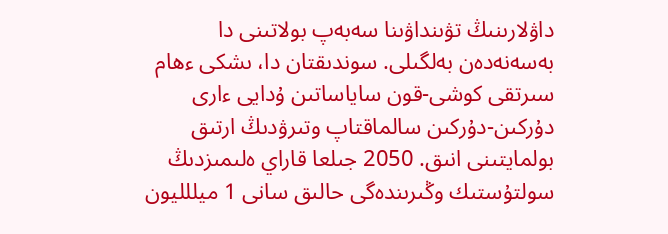داۋلارىنىڭ تۋىنداۋىنا سەبەپ بولاتىنى دا بەسەنەدەن بەلگىلى. سوندىقتان دا، ىشكى ءھام سىرتقى كوشى-قون ساياساتىن ۇدايى ءارى دۇركىن-دۇركىن سالماقتاپ وتىرۋدىڭ ارتىق بولمايتىنى انىق. 2050 جىلعا قاراي ەلىمىزدىڭ سولتۇستىك وڭىرىندەگى حالىق سانى 1 ميللليون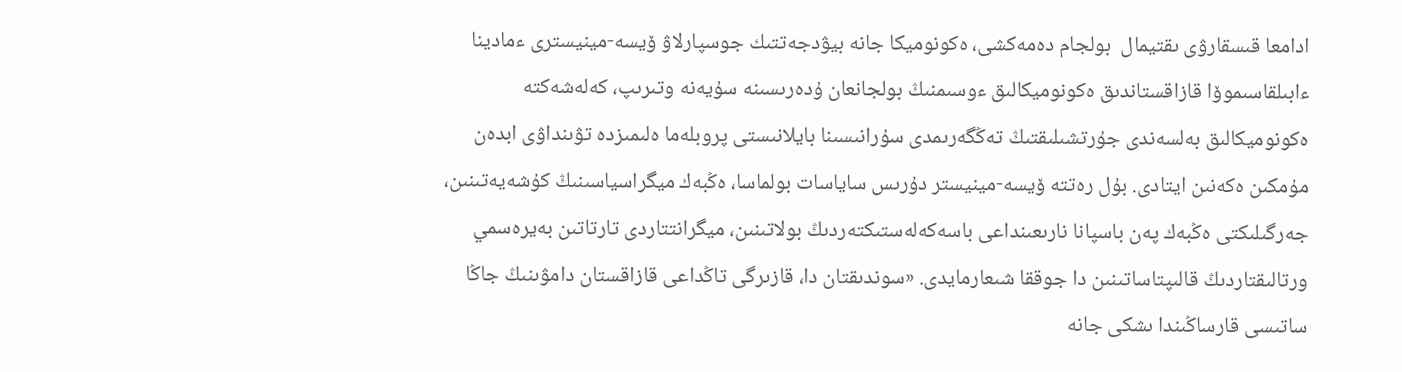ادامعا قىسقارۋى ىقتيمال  بولجام دەمەكشى، ەكونوميكا جانە بيۋدجەتتىك جوسپارلاۋ ۆيسە-مينيسترى ءمادينا ءابىلقاسىموۆا قازاقستاندىق ەكونوميكالىق ءوسىمنىڭ بولجانعان ۇدەرىسىنە سۇيەنە وتىرىپ، كەلەشەكتە ەكونوميكالىق بەلسەندى جۇرتشىلىقتىڭ تەڭگەرىمدى سۇرانىسىنا بايلانىستى پروبلەما ەلىمىزدە تۋىنداۋى ابدەن مۇمكىن ەكەنىن ايتادى. بۇل رەتتە ۆيسە-مينيستر دۇرىس ساياسات بولماسا، ەڭبەك ميگراسياسىنىڭ كۇشەيەتىنىن، جەرگىلىكتى ەڭبەك پەن باسپانا نارىعىنداعى باسەكەلەستىكتەردىڭ بولاتىنىن، ميگرانتتاردى تارتاتىن بەيرەسمي ورتالىقتاردىڭ قالىپتاساتىنىن دا جوققا شىعارمايدى. «سوندىقتان دا، قازىرگى تاڭداعى قازاقستان دامۋىنىڭ جاڭا ساتىسى قارساڭىندا ىشكى جانە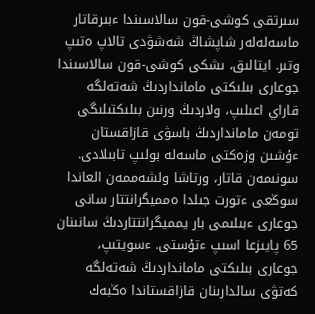سىرتقى كوشى-قون سالاسىندا ءبىرقاتار ماسەلەلەر شاپشاڭ شەشۋدى تالاپ ەتىپ وتىر. ايتالىق، ىشكى كوشى-قون سالاسىندا جوعارى بىلىكتى مامانداردىڭ شەتەلگە قاراي اعىلىپ، ولاردىڭ ورنىن بىلىكتىلىگى تومەن مامانداردىڭ باسۋى قازاقستان ءۇشىن وزەكتى ماسەلە بولىپ تابىلادى. سونىمەن قاتار، ورتاشا ولشەممەن العاندا سوڭعى ءتورت جىلدا ەمميگرانتتار سانى جوعارى ءبىلىمى بار يمميگرانتتاردىڭ سانىنان 65 پايىزعا اسىپ ءتۇستى. ءسويتىپ، جوعارى بىلىكتى مامانداردىڭ شەتەلگە كەتۋى سالدارىنان قازاقستاندا ەڭبەك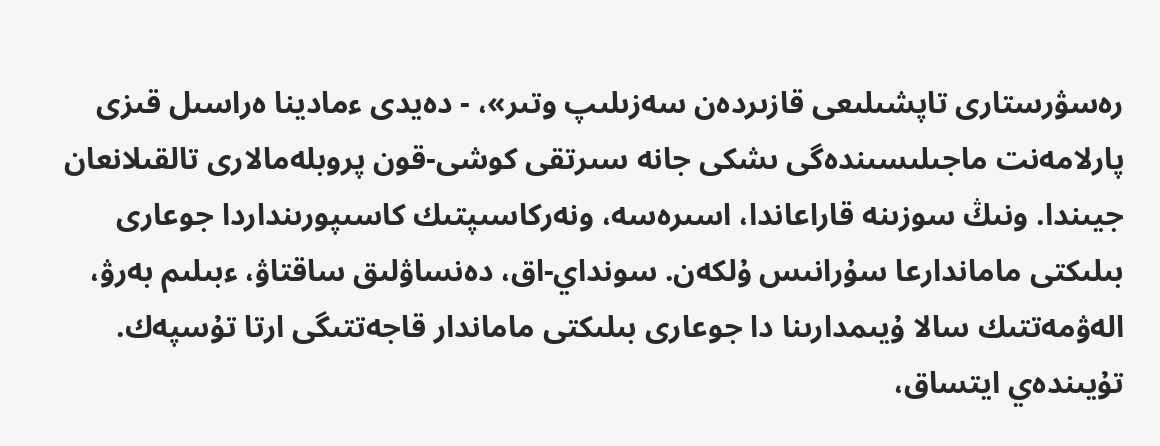رەسۋرستارى تاپشىلىعى قازىردەن سەزىلىپ وتىر»، - دەيدى ءمادينا ەراسىل قىزى پارلامەنت ماجىلىسىندەگى ىشكى جانە سىرتقى كوشى-قون پروبلەمالارى تالقىلانعان جيىندا. ونىڭ سوزىنە قاراعاندا، اسىرەسە، ونەركاسىپتىك كاسىپورىنداردا جوعارى بىلىكتى ماماندارعا سۇرانىس ۇلكەن. سونداي-اق، دەنساۋلىق ساقتاۋ، ءبىلىم بەرۋ، الەۋمەتتىك سالا ۇيىمدارىنا دا جوعارى بىلىكتى ماماندار قاجەتتىگى ارتا تۇسپەك. تۇيىندەي ايتساق،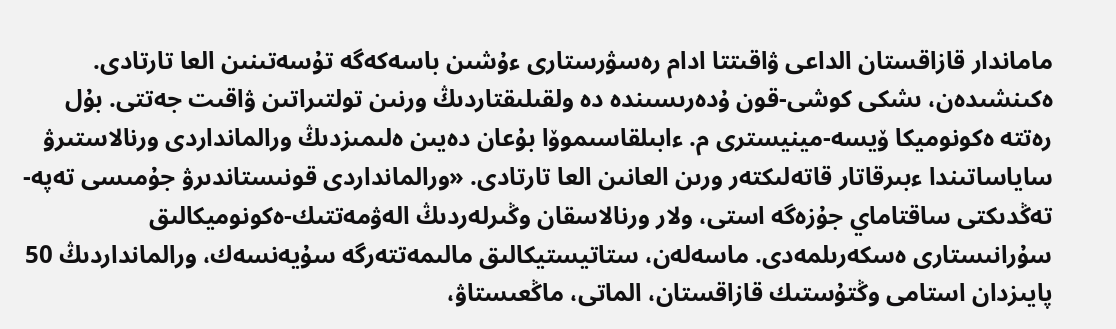ماماندار قازاقستان الداعى ۋاقىتتا ادام رەسۋرستارى ءۇشىن باسەكەگە تۇسەتىنىن العا تارتادى. ەكىنشىدەن، ىشكى كوشى-قون ۇدەرىسىندە دە ولقىلىقتاردىڭ ورنىن تولتىراتىن ۋاقىت جەتتى. بۇل رەتتە ەكونوميكا ۆيسە-مينيسترى م. ءابىلقاسىموۆا بۇعان دەيىن ەلىمىزدىڭ ورالمانداردى ورنالاستىرۋ ساياساتىندا ءبىرقاتار قاتەلىكتەر ورىن العانىن العا تارتادى. «ورالمانداردى قونىستاندىرۋ جۇمىسى تەپە-تەڭدىكتى ساقتاماي جۇزەگە استى، ولار ورنالاسقان وڭىرلەردىڭ الەۋمەتتىك-ەكونوميكالىق سۇرانىستارى ەسكەرىلمەدى. ماسەلەن، ستاتيستيكالىق مالىمەتتەرگە سۇيەنسەك، ورالمانداردىڭ 50 پايىزدان استامى وڭتۇستىك قازاقستان، الماتى، ماڭعىستاۋ،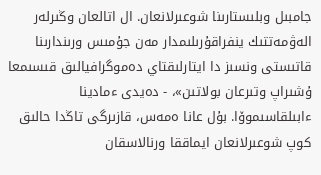جامبىل وبلىستارىنا شوعىرلانعان. ال اتالعان وڭىرلەر الەۋمەتتىك ينفراقۇرىلىمدار مەن جۇمىس ورىندارىنا قاتىستى ونسىز دا ايتارلىقتاي دەموگرافيالىق قىسىمعا ۇشىراپ وتىرعان بولاتىن»، - دەيدى ءمادينا ءابىلقاسىموۆا. بۇل عانا ەمەس، قازىرگى تاڭدا حالىق كوپ شوعىرلانعان ايماققا ورنالاسقان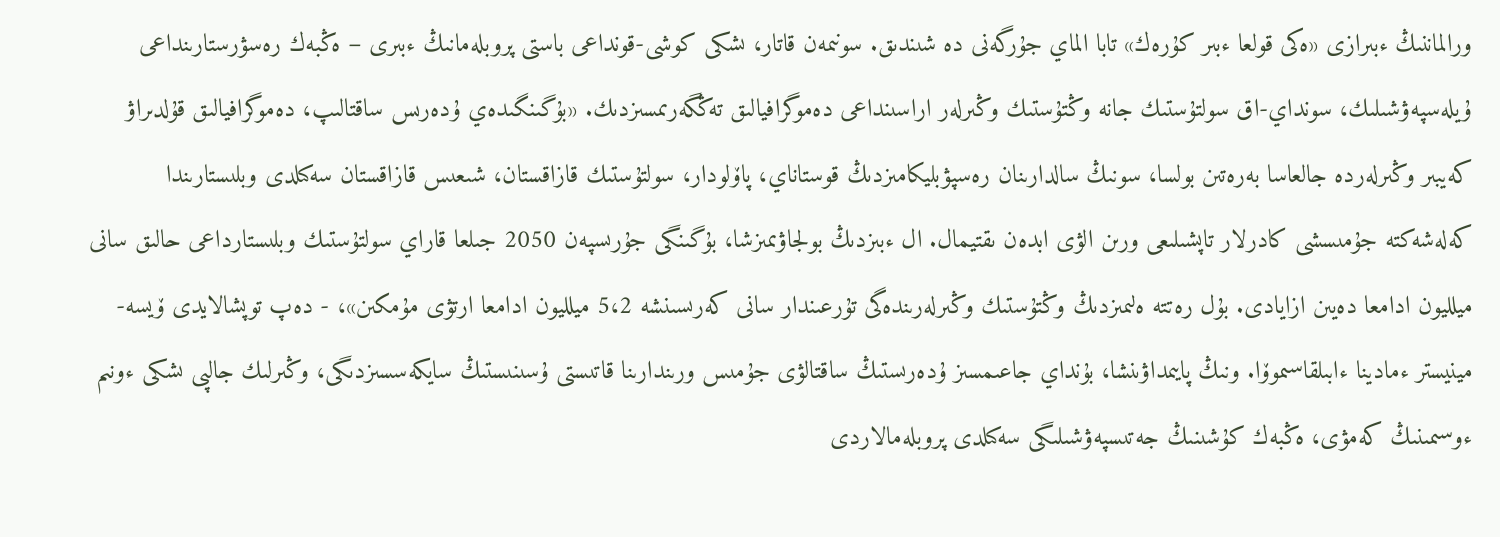ورالماننىڭ ءبىرازى «ەكى قولعا ءبىر كۇرەك» تابا الماي جۇرگەنى دە شىندىق. سونىمەن قاتار، ىشكى كوشى-قونداعى باستى پروبلەمانىڭ ءبىرى – ەڭبەك رەسۋرستارىنداعى ۇيلەسپەۋشىلىك، سونداي-اق سولتۇستىك جانە وڭتۇستىك وڭىرلەر اراسىنداعى دەموگرافيالىق تەڭگەرىمسىزدىك. «بۇگىنگىدەي ۇدەرىس ساقتالىپ، دەموگرافيالىق قۇلدىراۋ كەيبىر وڭىرلەردە جالعاسا بەرەتىن بولسا، سونىڭ سالدارىنان رەسپۋبليكامىزدىڭ قوستاناي، پاۆلودار، سولتۇستىك قازاقستان، شىعىس قازاقستان سەكىلدى وبلىستارىندا كەلەشەكتە جۇمىسشى كادرلار تاپشىلىعى ورىن الۋى ابدەن ىقتيمال. ال ءبىزدىڭ بولجاۋىمىزشا، بۇگىنگى جۇرىسپەن 2050 جىلعا قاراي سولتۇستىك وبلىستارداعى حالىق سانى ميلليون ادامعا دەيىن ازايادى. بۇل رەتتە ەلىمىزدىڭ وڭتۇستىك وڭىرلەرىندەگى تۇرعىندار سانى كەرىسىنشە 5،2 ميلليون ادامعا ارتۋى مۇمكىن»، - دەپ توپشالايدى ۆيسە-مينيستر ءمادينا ءابىلقاسىموۆا. ونىڭ پايىمداۋىنشا، بۇنداي جاعىمسىز ۇدەرىستىڭ ساقتالۋى جۇمىس ورىندارىنا قاتىستى ۇسىنىستىڭ سايكەسسىزدىگى، وڭىرلىك جالپى ىشكى ءونىم ءوسىمىنىڭ كەمۋى، ەڭبەك كۇشىنىڭ جەتىسپەۋشىلىگى سەكىلدى پروبلەمالاردى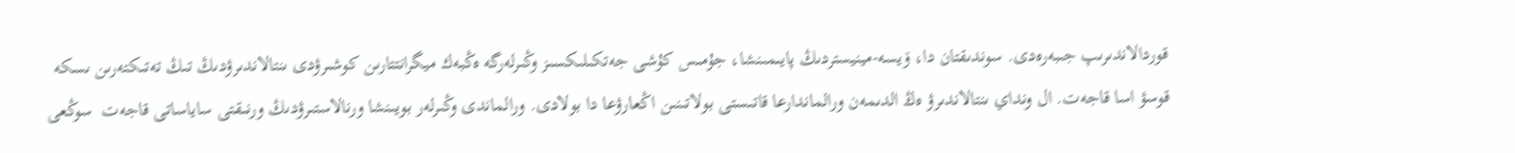قوردالاندىرىپ جىبەرەدى. سوندىقتان دا، ۆيسە-مينيستردىڭ پايىمىنشا، جۇمىس كۇشى جەتكىلىكسىز وڭىرلەرگە ەڭبەك ميگرانتتارىن كوشىرۋدى ىنتالاندىرۋدىڭ تىڭ تەتىكتەرىن ىسكە قوسۋ اسا قاجەت. ال ونداي ىنتالاندىرۋ ەڭ الدىمەن ورالماندارعا قاتىستى بولاتىنىن اڭعارۋعا دا بولادى. ورالماندى وڭىرلەر بويىنشا ورنالاستىرۋدىڭ ورنىقتى ساياساتى قاجەت  سوڭعى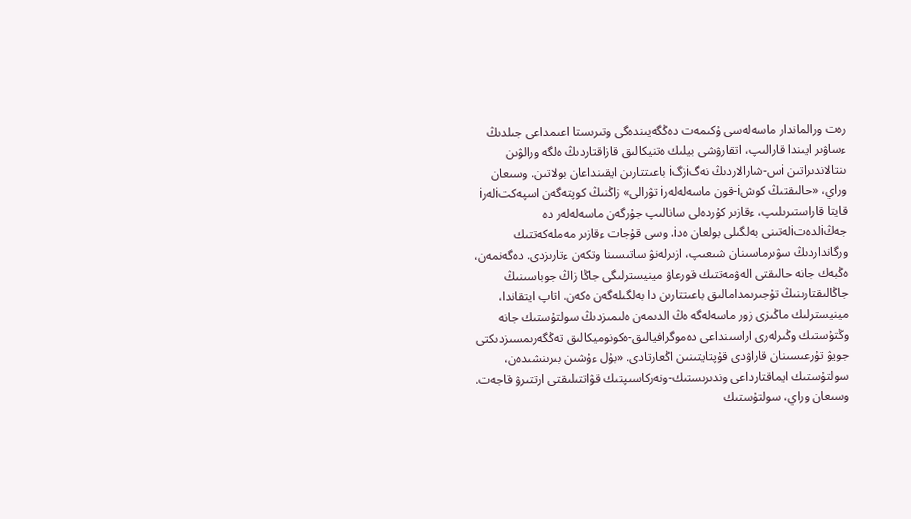رەت ورالماندار ماسەلەسى ۇكىمەت دەڭگەيىندەگى وتىرىستا اعىمداعى جىلدىڭ ءساۋىر ايىندا قارالىپ، اتقارۋشى بيلىك ەتنيكالىق قازاقتاردىڭ ەلگە ورالۋىن ىنتالاندىراتىن iس-شارالاردىڭ نەگiزگi باعىتتارىن ايقىنداعان بولاتىن. وسىعان وراي، «حالىقتىڭ كوشi-قون ماسەلەلەرi تۋرالى» زاڭنىڭ كوپتەگەن اسپەكتiلەرi قايتا قاراستىرىلىپ، ءقازىر كۇردەلى سانالىپ جۇرگەن ماسەلەلەر دە جەڭiلدەتiلەتىنى بەلگىلى بولعان ەدi. وسى قۇجات ءقازىر مەملەكەتتىك ورگانداردىڭ سۋىرماسىنان شىعىپ، ازىرلەنۋ ساتىسىنا وتكەن ءتارىزدى. دەگەنمەن، ەڭبەك جانە حالىقتى الەۋمەتتىك قورعاۋ مينيسترلىگى جاڭا زاڭ جوباسىنىڭ جاڭالىقتارىنىڭ تۇجىرىمدامالىق باعىتتارىن دا بەلگىلەگەن ەكەن. اتاپ ايتقاندا، مينيسترلىك ماڭىزى زور ماسەلەگە ەڭ الدىمەن ەلىمىزدىڭ سولتۇستىك جانە وڭتۇستىك وڭىرلەرى اراسىنداعى دەموگرافيالىق-ەكونوميكالىق تەڭگەرىمسىزدىكتى جويۋ تۇرعىسىنان قاراۋدى قۇپتايتىنىن اڭعارتادى. «بۇل ءۇشىن بىرىنشىدەن، سولتۇستىك ايماقتارداعى وندىرىستىك-ونەركاسىپتىك قۋاتتىلىقتى ارتتىرۋ قاجەت. وسىعان وراي، سولتۇستىك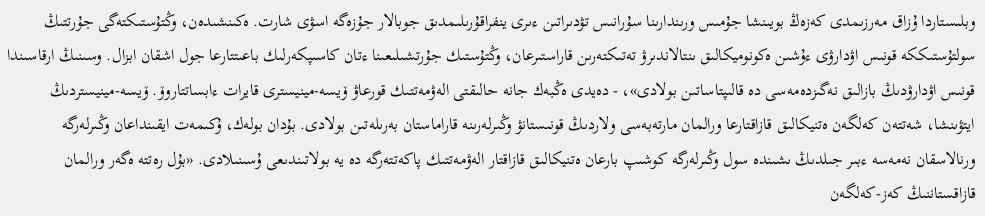وبلىستاردا ۇزاق مەرزىمدى كەزەڭ بويىنشا جۇمىس ورىندارىنا سۇرانىس تۋدىراتىن ءىرى ينفراقۇرىلىمدىق جوبالار جۇزەگە اسۋى شارت. ەكىنشىدەن، وڭتۇستىكتەگى جۇرتتىڭ سولتۇستىككە قونىس اۋدارۋى ءۇشىن ەكونوميكالىق ىنتالاندىرۋ تەتىكتەرىن قاراستىرعان، وڭتۇستىك جۇرتشىلىعىنا ءتان كاسىپكەرلىك باعىتتارعا جول اشقان ابزال. وسىنىڭ ارقاسىندا قونىس اۋدارۋدىڭ بازالىق نەگىزدەمەسى دە قالىپتاساتىن بولادى»، - دەيدى ەڭبەك جانە حالىقتى الەۋمەتتىك قورعاۋ ۆيسە-مينيسترى قايرات ءابساتتاروۆ. ۆيسە-مينيستردىڭ ايتۋىنشا، شەتتەن كەلگەن ەتنيكالىق قازاقتارعا ورالمان مارتەبەسى ولاردىڭ قونىستانۋ وڭىرلەرىنە قاراماستان بەرىلەتىن بولادى. بۇدان بولەك، ۇكىمەت ايقىنداعان وڭىرلەرگە ورنالاسقان نەمەسە ءبىر جىلدىڭ ىشىندە سول وڭىرلەرگە كوشىپ بارعان ەتنيكالىق قازاقتار الەۋمەتتىك پاكەتتەرگە دە يە بولاتىندىعى ۇسىنىلادى. «بۇل رەتتە ەگەر ورالمان قازاقستاننىڭ كەز-كەلگەن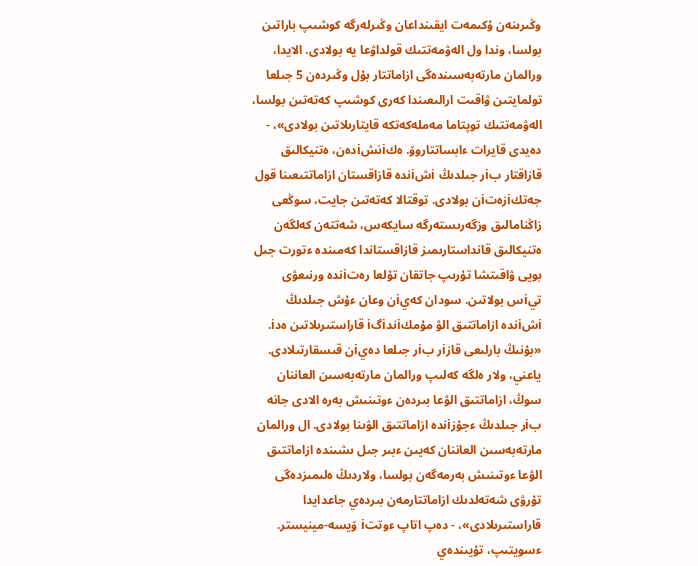وڭىرىنەن ۇكىمەت ايقىنداعان وڭىرلەرگە كوشىپ باراتىن بولسا، وندا ول الەۋمەتتىك قولداۋعا يە بولادى. الايدا، ورالمان مارتەبەسىندەگى ازاماتتار بۇل وڭىردەن 5 جىلعا تولمايتىن ۋاقىت ارالىعىندا كەرى كوشىپ كەتەتىن بولسا، الەۋمەتتىك توپتاما مەملەكەتكە قايتارىلاتىن بولادى»، - دەيدى قايرات ءابساتتاروۆ. ەكiنشiدەن، ەتنيكالىق قازاقتار بiر جىلدىڭ iشiندە قازاقستان ازاماتتىعىنا قول جەتكiزەتiن بولادى. توقتالا كەتەتىن جايت، سوڭعى زاڭنامالىق وزگەرىستەرگە سايكەس، شەتتەن كەلگەن ەتنيكالىق قانداستارىمىز قازاقستاندا كەمىندە ءتورت جىل بويى ۋاقىتشا تۇرىپ جاتقان تۇلعا رەتiندە ورنىعۋى تيiس بولاتىن. سودان كەيiن وعان ءۇش جىلدىڭ iشiندە ازاماتتىق الۋ مۇمكiندiگi قاراستىرىلاتىن ەدi. «بۇنىڭ بارلىعى قازiر بiر جىلعا دەيiن قىسقارتىلادى. ياعني، ولار ەلگە كەلىپ ورالمان مارتەبەسىن العاننان سوڭ، ازاماتتىق الۋعا بىردەن ءوتىنىش بەرە الادى جانە بiر جىلدىڭ ءجۇزiندە ازاماتتىق الۋىنا بولادى. ال ورالمان مارتەبەسىن العاننان كەيىن ءبىر جىل ىشىندە ازاماتتىق الۋعا ءوتىنىش بەرمەگەن بولسا، ولاردىڭ ەلىمىزدەگى تۇرۋى شەتەلدىك ازاماتتارمەن بىردەي جاعدايدا قاراستىرىلادى»، - دەپ اتاپ ءوتتi ۆيسە-مينيستر. ءسويتىپ، تۇيىندەي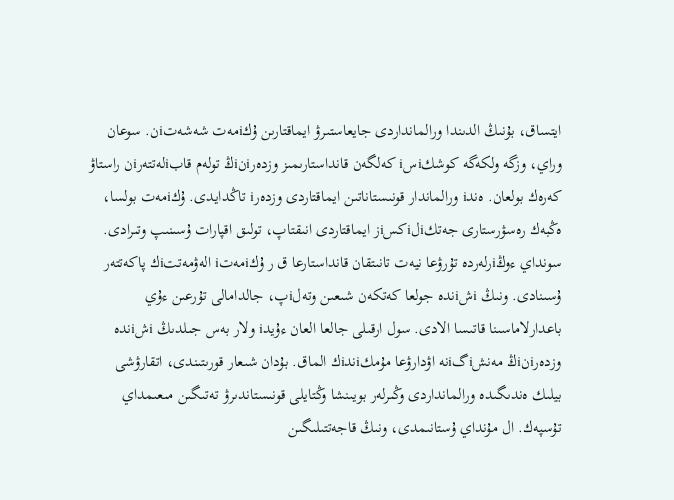ايتساق، بۇنىڭ الدىندا ورالمانداردى جايعاستىرۋ ايماقتارىن ۇكiمەت شەشەتiن. سوعان وراي، وزگە ولكەگە كوشكiسi كەلگەن قانداستارىمىز وزدەرiنiڭ تولەم قابiلەتتەرiن راستاۋ كەرەك بولعان. ەندi ورالماندار قونىستاناتىن ايماقتاردى وزدەرi تاڭدايدى. ۇكiمەت بولسا، ەڭبەك رەسۋرستارى جەتكiلiكسiز ايماقتاردى انىقتاپ، تولىق اقپارات ۇسىنىپ وتىرادى. سونداي ءوڭiرلەردە تۇرۋعا نيەت تانىتقان قانداستارعا ق ر ۇكiمەتi الەۋمەتتiك پاكەتتەر ۇسىنادى. ونىڭ iشiندە جولعا كەتكەن شىعىن وتەلiپ، جالدامالى تۇرعىن ءۇي باعدارلاماسىنا قاتىسا الادى. سول ارقىلى جالعا العان ءۇيدi ولار بەس جىلدىڭ iشiندە وزدەرiنiڭ مەنشiگiنە اۋدارۋعا مۇمكiندiك الماق. بۇدان شىعار قورىتىندى، اتقارۋشى بيلىك ەندىگىدە ورالمانداردى وڭىرلەر بويىنشا وڭتايلى قونىستاندىرۋ تەتىگىن مىعىمداي تۇسپەك. ال مۇنداي ۇستانىمدى، ونىڭ قاجەتتىلىگىن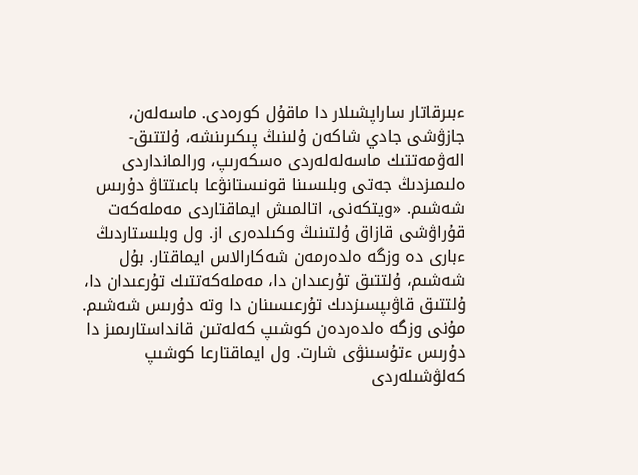ءبىرقاتار ساراپشىلار دا ماقۇل كورەدى. ماسەلەن، جازۋشى جادي شاكەن ۇلىنىڭ پىكىرىنشە، ۇلتتىق-الەۋمەتتىك ماسەلەلەردى ەسكەرىپ، ورالمانداردى ەلىمىزدىڭ جەتى وبلىسىنا قونىستانۋعا باعىتتاۋ دۇرىس شەشىم. «ويتكەنى، اتالمىش ايماقتاردى مەملەكەت قۇراۋشى قازاق ۇلتىنىڭ وكىلدەرى از. ول وبلىستاردىڭ ءبارى دە وزگە ەلدەرمەن شەكارالاس ايماقتار. بۇل شەشىم، ۇلتتىق تۇرعىدان دا، مەملەكەتتىك تۇرعىدان دا، ۇلتتىق قاۋىپسىزدىك تۇرعىسىنان دا وتە دۇرىس شەشىم. مۇنى وزگە ەلدەردەن كوشىپ كەلەتىن قانداستارىمىز دا دۇرىس ءتۇسىنۋى شارت. ول ايماقتارعا كوشىپ كەلۋشىلەردى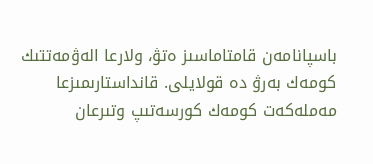باسپانامەن قامتاماسىز ەتۋ، ولارعا الەۋمەتتىك كومەك بەرۋ دە قولايلى. قانداستارىمىزعا مەملەكەت كومەك كورسەتىپ وتىرعان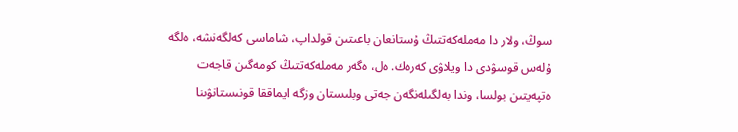سوڭ، ولار دا مەملەكەتتىڭ ۇستانعان باعىتىن قولداپ، شاماسى كەلگەنشە، ەلگە ۇلەس قوسۋدى دا ويلاۋى كەرەك. ەل، ەگەر مەملەكەتتىڭ كومەگىن قاجەت ەتپەيتىن بولسا، وندا بەلگىلەنگەن جەتى وبلىستان وزگە ايماققا قونىستانۋىنا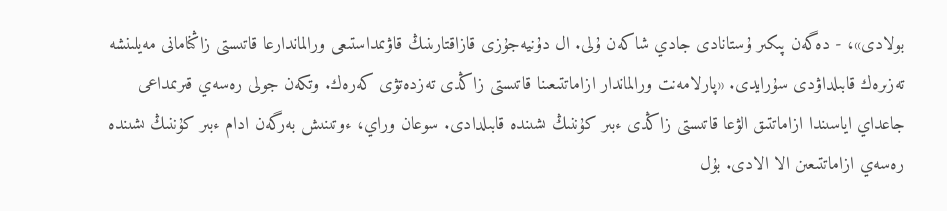بولادى»، - دەگەن پىكىر ۇستانادى جادي شاكەن ۇلى. ال دۇنيەجۇزى قازاقتارىنىڭ قاۋىمداستىعى ورالماندارعا قاتىستى زاڭنامانى مەيلىنشە تەزىرەك قابىلداۋدى سۇرايدى. «پارلامەنت ورالماندار ازاماتتىعىنا قاتىستى زاڭدى تەزدەتۋى كەرەك. وتكەن جولى رەسەي قىرىمداعى جاعداي اياسىندا ازاماتتىق الۋعا قاتىستى زاڭدى ءبىر كۇننىڭ ىشىندە قابىلدادى. سوعان وراي، ءوتىنىش بەرگەن ادام ءبىر كۇننىڭ ىشىندە رەسەي ازاماتتىعىن الا الادى. بۇل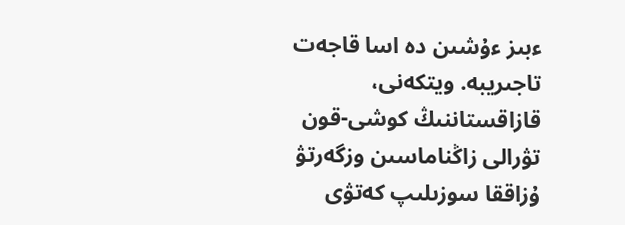ءبىز ءۇشىن دە اسا قاجەت تاجىريبە. ويتكەنى، قازاقستاننىڭ كوشى-قون تۋرالى زاڭناماسىن وزگەرتۋ ۇزاققا سوزىلىپ كەتۋى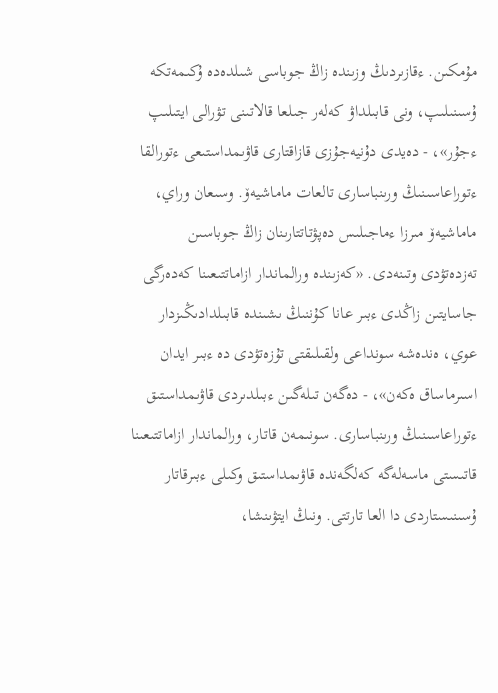مۇمكىن. ءقازىردىڭ وزىندە زاڭ جوباسى شىلدەدە ۇكىمەتكە ۇسىنىلىپ، ونى قابىلداۋ كەلەر جىلعا قالاتىنى تۋرالى ايتىلىپ ءجۇر»، - دەيدى دۇنيەجۇزى قازاقتارى قاۋىمداستىعى ءتورالقا ءتوراعاسىنىڭ ورىنباسارى تالعات ماماشيەۆ. وسىعان وراي، ماماشيەۆ مىرزا ءماجىلىس دەپۋتاتتارىنان زاڭ جوباسىن تەزدەتۋدى وتىنەدى. «كەزىندە ورالماندار ازاماتتىعىنا كەدەرگى جاسايتىن زاڭدى ءبىر عانا كۇننىڭ ىشىندە قابىلدادىڭىزدار عوي، ەندەشە سونداعى ولقىلىقتى تۇزەتۋدى دە ءبىر ايدان اسىرماساق ەكەن»، - دەگەن تىلەگىن ءبىلدىردى قاۋىمداستىق ءتوراعاسىنىڭ ورىنباسارى. سونىمەن قاتار، ورالماندار ازاماتتىعىنا قاتىستى ماسەلەگە كەلگەندە قاۋىمداستىق وكىلى ءبىرقاتار ۇسىنىستاردى دا العا تارتتى. ونىڭ ايتۋىنشا،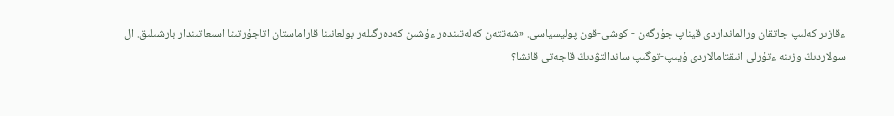ءقازىر كەلىپ جاتقان ورالمانداردى قيناپ جۇرگەن - كوشى-قون پوليسياسى. «شەتتەن كەلەتىندەر ءۇشىن كەدەرگىلەر بولعانىنا قاراماستان اتاجۇرتىنا اسىعاتىندار بارشىلىق. ال سولاردىڭ وزىنە ءتۇرلى انىقتامالاردى ۇيىپ-توگىپ ساندالتۋدىڭ قاجەتى قانشا؟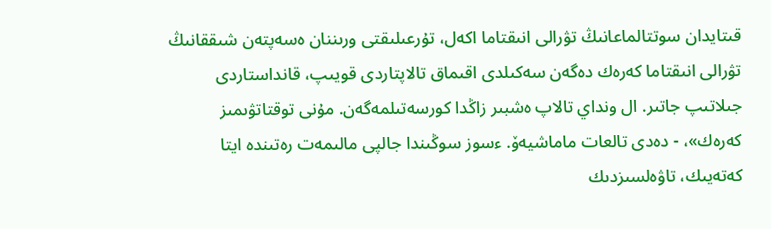قىتايدان سوتتالماعانىڭ تۋرالى انىقتاما اكەل، تۇرعىلىقتى ورىننان ەسەپتەن شىققانىڭ تۋرالى انىقتاما كەرەك دەگەن سەكىلدى اقىماق تالاپتاردى قويىپ، قانداستاردى جىلاتىپ جاتىر. ال ونداي تالاپ ەشبىر زاڭدا كورسەتىلمەگەن. مۇنى توقتاتۋىمىز كەرەك»، - دەدى تالعات ماماشيەۆ. ءسوز سوڭىندا جالپى مالىمەت رەتىندە ايتا كەتەيىك، تاۋەلسىزدىك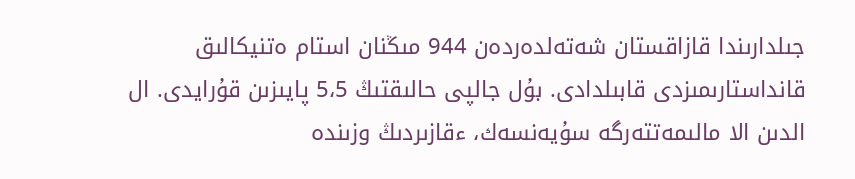جىلدارىندا قازاقستان شەتەلدەردەن 944 مىڭنان استام ەتنيكالىق قانداستارىمىزدى قابىلدادى. بۇل جالپى حالىقتىڭ 5،5 پايىزىن قۇرايدى. ال الدىن الا مالىمەتتەرگە سۇيەنسەك، ءقازىردىڭ وزىندە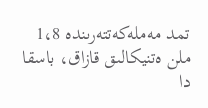تمد مەملەكەتتەرىندە 1،8 ملن ەتنيكالىق قازاق، باسقا دا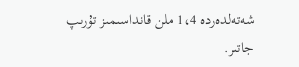شەتەلدەردە 1،4 ملن قانداسىمىز تۇرىپ جاتىر.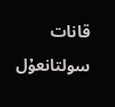قانات سولتانعۇل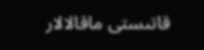قاتىستى ماقالالار